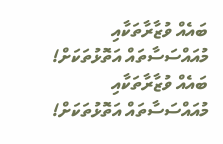ބައެއް ވުޒާރާތަކާއި މުއައްސަސާތައް އަތޮޅުތަކަށް!
ބައެއް ވުޒާރާތަކާއި މުއައްސަސާތައް އަތޮޅުތަކަށް!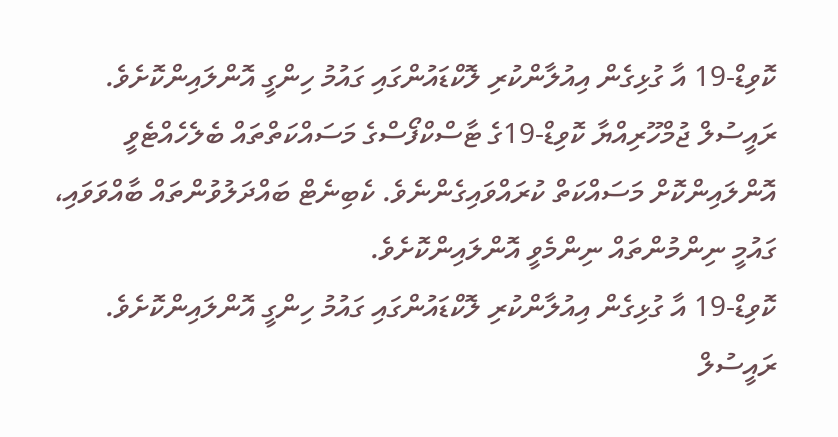ކޮވިޑް-19 އާ ގުޅިގެން އިއުލާންކުރި ލޮކްޑައުންގައި ގައުމު ހިންގީ އޮންލައިންކޮށެވެ. ރައީސުލް ޖުމްހޫރިއްޔާ ކޮވިޑް-19ގެ ޓާސްކްފޯސްގެ މަސައްކަތްތައް ބެލެހެއްޓެވީ އޮންލައިންކޮށް މަސައްކަތް ކުރައްވައިގެންނެވެ. ކެބިނެޓް ބައްދަލުވުންތައް ބާއްވަވައި، ގައުމީ ނިންމުންތައް ނިންމެވީ އޮންލައިންކޮށެވެ.
ކޮވިޑް-19 އާ ގުޅިގެން އިއުލާންކުރި ލޮކްޑައުންގައި ގައުމު ހިންގީ އޮންލައިންކޮށެވެ. ރައީސުލް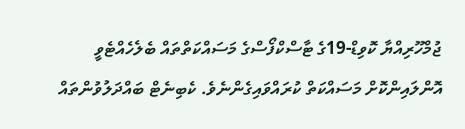ޖުމްހޫރިއްޔާ ކޮވިޑް-19ގެ ޓާސްކްފޯސްގެ މަސައްކަތްތައް ބެލެހެއްޓެވީ އޮންލައިންކޮށް މަސައްކަތް ކުރައްވައިގެންނެވެ. ކެބިނެޓް ބައްދަލުވުންތައް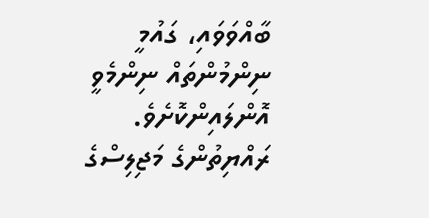ބާއްވަވައި، ގައުމީ ނިންމުންތައް ނިންމެވީ އޮންލައިންކޮށެވެ.
ރައްޔިތުންގެ މަޖިލިސްގެ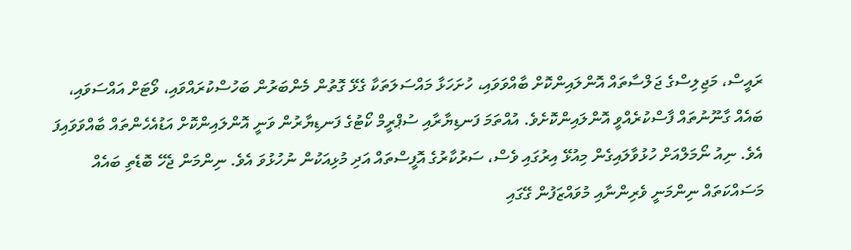ރައީސް، މަޖިލިސްގެ ޖަލްސާތައް އޮންލައިންކޮށް ބާއްވަވައި، ހުށަހަޅާ މައްސަލަތަކާ ގެޅޭ ގޮތުން މެންބަރުން ބަހުސްކުރައްވައި، ވޯޓަށް އައްސަވައި، ބައެއް ގާނޫނުތައް ފާސްކުރެއްވީ އޮންލައިންކޮށެވެ. އުއްތަމަ ފަނޑިޔާރާއި ސުޕްރީމް ކޯޓުގެ ފަނޑިޔާރުން ވަނީ އޮންލައިންކޮށް އަޑުއެހެންތައް ބާއްވަވައިފަ އެވެ. ނިއު ނޯމަލްއަށް ހުޅުވާލައިގެން މިއުޅޭ އިރުގައި ވެސް، ސަރުކާރުގެ އޮފީސްތައް އަދި މުޅިއަކުން ނުހުޅުވަ އެވެ. ނިންމަން ޖެހޭ ބޮޑެތި ބައެއް މަސައްކަތައް ނިންމަނީ ވެރިންނާއި މުވައްޒަފުން ގޭގައި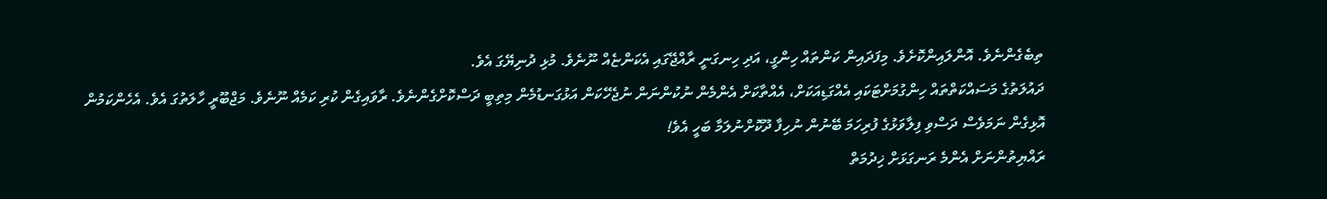ތިބެގެންނެވެ. އޮންލައިންކޮށެވެ. މިފަދައިން ކަންތައް ހިންގީ، އަދި ހިނގަނީ ރާއްޖޭގައި އެކަންޏެއް ނޫނެވެ. މުޅި ދުނިޔޭގަ އެވެ.
ދައުލަތުގެ މަސައްކަތްތައް ހިންގުމަށްޓަކައި އެއްގަޑިއަކަށް، އެއްތާކަށް އެންމެން ނުކުންނަން ނުޖެހޭކަން އަޅުގަނޑުމެން މިތިބީ ދަސްކޮށްގެންނެވެ. ރާވައިގެން ކުރި ކަމެއް ނޫނެވެ. މަޖްބޫރީ ހާލަތުގަ އެވެ. އެހެންކަމުން އޮޅިގެން ނަމަވެސް ދަސްވި ފިލާވަޅުގެ ފުރިހަމަ ބޭނުން ނުހިފާ ދޫކޮށްނުލަމާ ބަހީ އެވެ!
ރައްޔިތުންނަށް އެންމެ ރަނގަޅަށް ޚިދުމަތް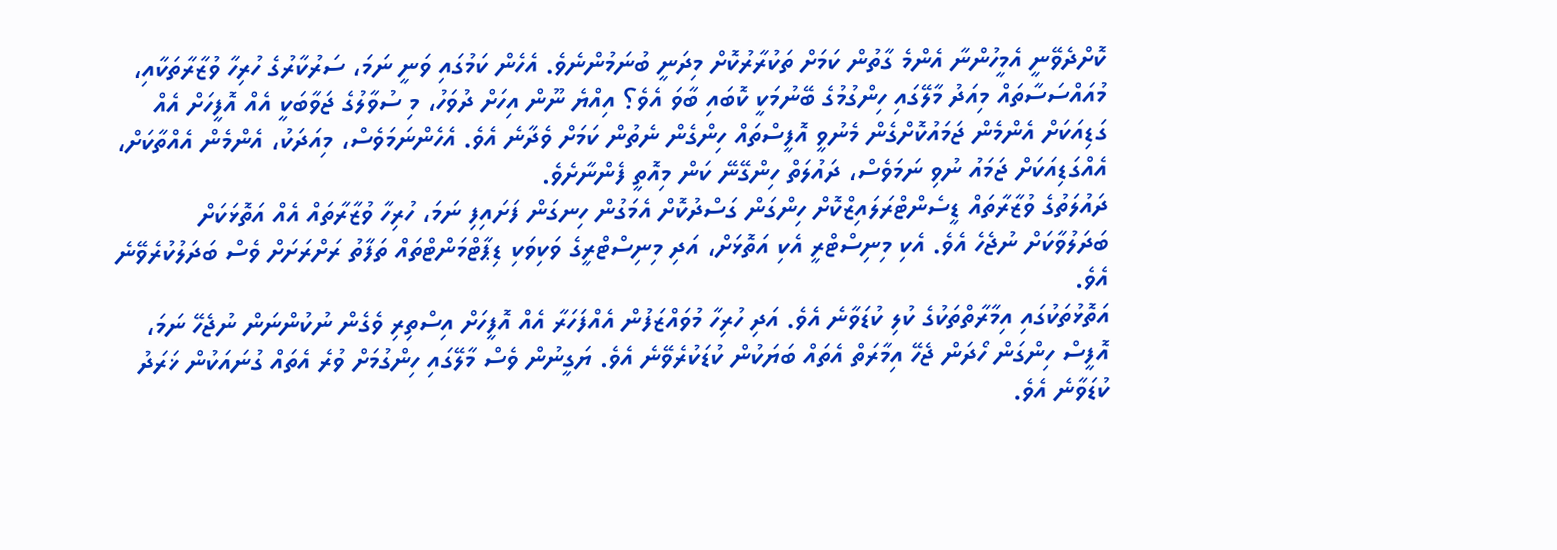ކޮށްދެވޭނީ އެމީހުންނާ އެންމެ ގާތުން ކަމަށް ތަކުރާރުކޮށް މިދަނީ ބުނަމުންނެވެ. އެހެން ކަމުގައި ވަނީ ނަމަ، ސަރުކާރުގެ ހުރިހާ ވުޒާރާތަކާއި، މުއައްސަސާތައް މިއަދު މާލޭގައި ހިންގުމުގެ ބޭނުމަކީ ކޮބައި ބާވަ އެވެ؟ އިއްޔެ ނޫން އިހަށް ދުވަހު، މި ސުވާލުގެ ޖަވާބަކީ އެއް އޮފީހަށް އެއް ގަޑިއަކަށް އެންމެން ޖަމައުކޮށްގެން މެނުވީ އޮފީސްތައް ހިންގެން ނެތުން ކަމަށް ވެދާނެ އެވެ. އެހެންނަމަވެސް، މިއަދަކު، އެންމެން އެއްތާކަށް، އެއްގަޑިއަކަށް ޖަމައު ނުވި ނަމަވެސް، ދައުލަތް ހިންގޭނޭ ކަން މިއޮތީ ފެންނާށެވެ.
ދައުލަތުގެ ވުޒާރާތައް ޑީސެންޓްރަލައިޒްކޮށް ހިންގަން ގަސްދުކޮށް އެމަގުން ހިނގަން ފަށައިފި ނަމަ، ހުރިހާ ވުޒާރާތައް އެއް އަތޮޅަކަށް ބަދަލުވާކަށް ނުޖެހެ އެވެ. އެކި މިނިސްޓްރީ އެކި އަތޮޅަށް، އަދި މިނިސްޓްރީގެ ވަކިވަކި ޑިޕާޓްމަންޓްތައް ތަފާތު ރަށްރަށަށް ވެސް ބަދަލުކުރެވޭނެ އެވެ.
އަތޮޅުތަކުގައި އިމާރާތްތަކުގެ ކުލި ކުޑަވާނެ އެވެ. އަދި ހުރިހާ މުވައްޒަފުން އެއްފަހަރާ އެއް އޮފީހަށް އިސްތިރި ވެގެން ނުކުންނަން ނުޖެހޭ ނަމަ، އޮފީސް ހިންގަން ހޯދަން ޖެހޭ އިމާރަތް އެތައް ބަޔަކުން ކުޑަކުރެވޭނެ އެވެ. ޔަގީނުން ވެސް މާލޭގައި ހިންގުމަށް ވުރެ އެތައް ގުނައަކުން ޚަރަދު ކުޑަވާނެ އެވެ.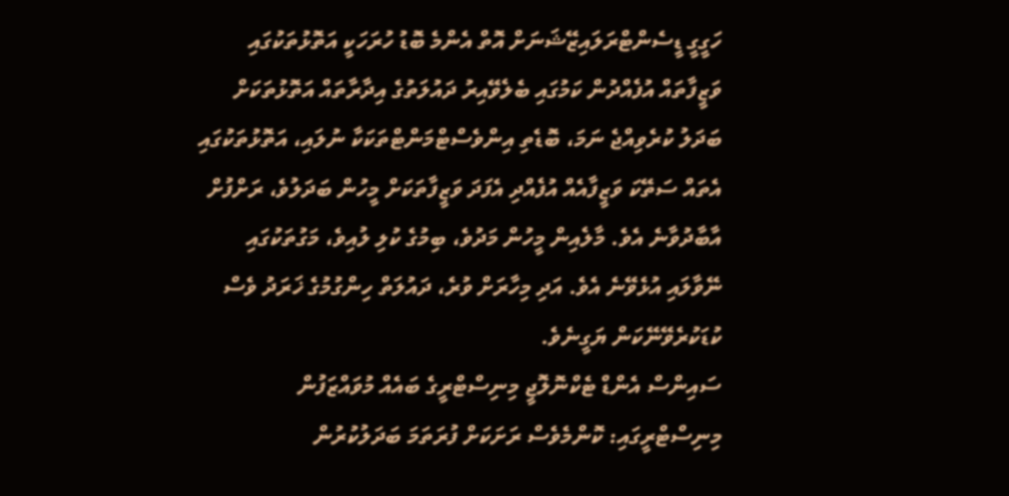ހަގީގީ ޑީސެންޓްރަލައިޒޭޝަނަށް އޮތް އެންމެ ބޮޑު ހުރަހަކީ އަތޮޅުތަކުގައި ވަޒީފާތައް އުފެއްދުން ކަމުގައި ބެލެވޭއިރު ދައުލަތުގެ އިދާރާތައް އަތޮޅުތަކަށް ބަދަލު ކުރެވިއްޖެ ނަމަ، ބޮޑެތި އިންވެސްޓްމަންޓްތަކަކާ ނުލައި، އަތޮޅުތަކުގައި އެތައް ސަތޭކަ ވަޒީފާއެއް އުފެއްދި އެފަދަ ވަޒީފާތަކަށް މީހުން ބަދަލުވެ، ރަށްފުށް އާބާދުވާނެ އެވެ. މާލެއިން މީހުން މަދުވެ، ބިމުގެ ކުލި ލުއިވެ، މަގުތަކުގައި ނޭވާލައި އުޅެވޭނެ އެވެ. އަދި މިހާރަށް ވުރެ، ދައުލަތް ހިންގުމުގެ ޚަރަދު ވެސް ކުޑަކުރެވޭނޭކަން ޔަގީނެވެ.
ސައިންސް އެންޑް ޓެކްނޮލޮޖީ މިނިސްޓްރީގެ ބައެއް މުވައްޒަފުން މިނިސްޓްރީގައި: ކޮންމެވެސް ރަށަކަށް ފުރަތަމަ ބަދަލުކުރުން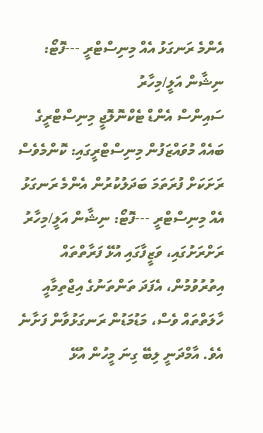އެންމެ ރަނގަޅު އެއް މިނިސްޓްރީ ---ފޮޓޯ: ނިޝާން އަލީ/މިހާރު
ސައިންސް އެންޑް ޓެކްނޮލޮޖީ މިނިސްޓްރީގެ ބައެއް މުވައްޒަފުން މިނިސްޓްރީގައި: ކޮންމެވެސް ރަށަކަށް ފުރަތަމަ ބަދަލުކުރުން އެންމެ ރަނގަޅު އެއް މިނިސްޓްރީ ---ފޮޓޯ: ނިޝާން އަލީ/މިހާރު
ރަށްރަށުގައި، ވަޒީފާގައި އުޅޭ ފަރާތްތައް އިތުރުވުމުން، އެފަދަ ތަންތަނުގެ އިޖްތިމާއީ ހާލަތްތައް ވެސް، މަޑުމަޑުން ރަނގަޅުވާން ފަށާނެ އެވެ. އާމްދަނީ ލިބޭ ގިނަ މީހުން އުޅޭ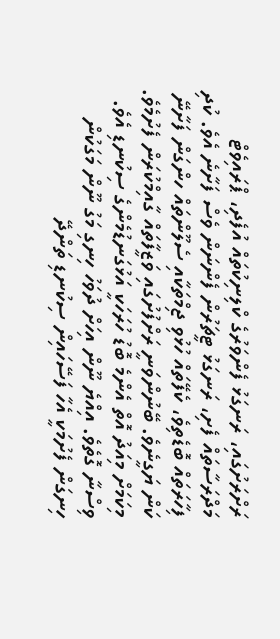ރަށްރަށުގައި، ރަނގަޅު ފެންވަރުގެ ކްލިނިކުތައް އުފެދި، ޕްރައިވެޓް މަދްރަސާތައް ފެށި، ރަނގަޅު ޓީޗަރުން ފެންނަން ވެސް ފަށާނެ އެވެ. ކުދި ފިހާރަތައް ބޮޑެތިވެ، ކެފޭތައް ހުޅުވި ޖިމްތަކާއި ސެލޫންތައް ހންގަން ފަށާނޭ ކަން ޔަގީނެވެ. ބޭނުންވަނީ ރަށްފުށުގައި ވަޒީފާތައް ގާއިމްކުރަން ފެށުމެވެ.
މިކަމަށް މިއަދު އޮތް އެންމެ ބޮޑު ހުރަހަކީ އަޅުގަނޑުމެންގެ ސިކުނޑި އެވެ. ވިސްނާ ގޮތެވެ. އިއްޔެ ނޫން އިހަށް ދުވަހު ހިނގި މަގު ނޫން މަގަކުން ހިނގަން ފެށުމަކީ އެހާ ފަސޭހައިން ސިކުނޑި ތަންދޭ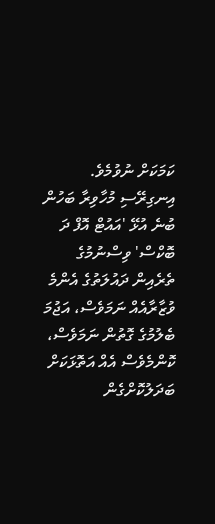ކަމަކަށް ނުވުމެވެ. އިނގިރޭސި މުހާވިރާ ބަހުން ބުނެ އުޅޭ 'އައުޓް އޮފް ދަ ބޮކްސް' ވިސްނުމުގެ ތެރެއިން ދައުލަތުގެ އެންމެ ވުޒާރާއެއް ނަމަވެސް، އަޖުމަ ބެލުމުގެ ގޮތުން ނަމަވެސް، ކޮންމެވެސް އެއް އަތޮޅަކަށް ބަދަލުކޮށްގެން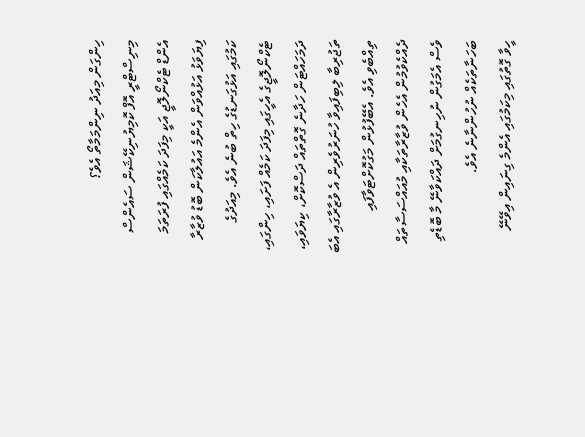ހިންގަން މިއަދު ނިންމަމާތޯ އެވެ؟
މިނިސްޓްރީ އޮފް ކޮމިޔުނިކޭޝަން ސައެންސް އެންޑް ޓެކްނޯލޮޖީ އަކީ މިފަދަ ކަމެއްގައި ފުރަތަމަ ފިޔަވަޅު އަޅުއްވަން އެންމެ އައުލާކަން ބޮޑު ވުޒާރާ ކަމުގައި އަޅުގަނޑުގެ ހިތް ބުނެ އެވެ. މިއަދުގެ ޓެކްނޯލޮޖީގެ އެހީގައި މިފަދަ ކަމެއް ފަށައި، ހިންގައި، ދަމަހައްޓަން ހަދާނެ ގޮތްތައް ދަސްކޮށް، ކިޔަވައި، ތަޖުރިބާ ލިބިފައިވާ ހުނަރުވެރިން އެ ވުޒާރާގައި އެބަ ތިއްބެވި އެވެ. އެބޭފުޅުން މަގުކޮށްޓަވާފައި ދެއްކެވުމުން އެހެން ވުޒާރާތަކާއި މުއައްސަސާތައް ވެސް އެމަގުން ނުހިނގުމަށް ދައްކަވާނޭ މާ ބޮޑެތި ބަހަނާތަކެއް ނުހުންނާނެ އެވެ.
ހީވާ ގޮތުގައި މިކަމުގައި އެންމެ ގިނައިން އިވޭނޭ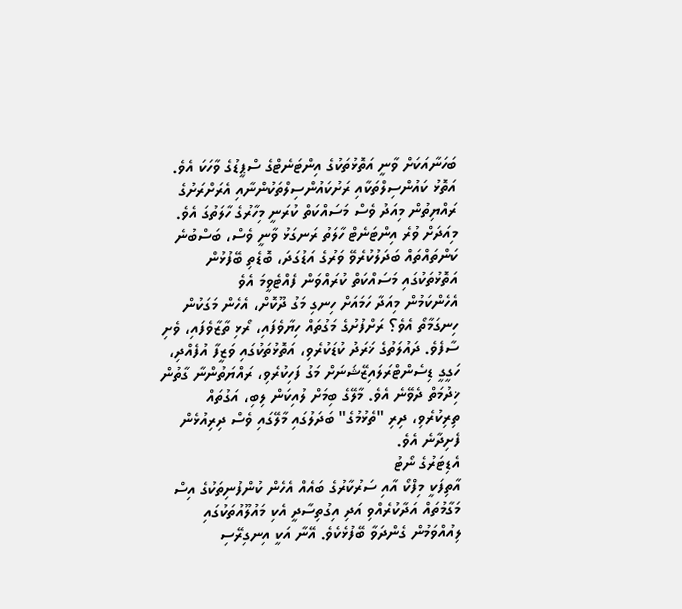ބަހަނާއަކަށް ވާނީ އަތޮޅުތަކުގެ އިންޓަނެޓްގެ ސްޕީޑުގެ ވާހަކަ އެވެ. އަތޮޅު ކައުންސިލްތަކާއި ރަށުކައުންސިލްތަކުންނާއި އެރަށްރަށުގެ ރައްޔިތުން މިއަދު ވެސް މަސައްކަތް ކުރަނީ މިހާރުގެ ހާލަތުގަ އެވެ. މިއަދަށް ވުރެ އިންޓަނެޓް ހާލަތު ރަނގަޅު ވާނީ ވެސް، ބަސްބުނެ ކަންތައްތައް ބަދަލުކުރެވޭ ވަރުގެ އަޑުގަދަ، ބޮޑެތި ބޭފުޅުން އަތޮޅުތަކުގައި މަސައްކަތް ކުރައްވަން ފެއްޓެވީމަ އެވެ
އެހެންކަމުން މިއަދާ ހަމައަށް ހިނގި މަގު ދޫކޮށް، އެހެން މަގަކުން ހިނގަމާތޯ އެވެ؟ ރަށްފުށުގެ މަގުތައް ހިޔާވެފައި، ރޯޅި ތާޒާވެފައި، ވެށި ސާފެވެ. ދައުލަތުގެ ޚަރަދު ކުޑަކުރެވި، އަތޮޅުތަކުގައި ވަޒީފާ އުފެއްދި، ހަގީގީ ޑިސެންޓްރަލައިޒޭޝަނަށް މަގު ފަހިކުރެވި، ރައްޔަތުންނާ ގާތުން ޚިދުމަތް ދެވޭނެ އެވެ. މާލޭގެ ބިމަށް ލުއިކަން ލިބި، އަގުތައް ތިރިކުރެވި، ދިރި "ތެޅުމުގެ" ބަދަލުގައި މާލޭގައި ވެސް ދިރިއުޅެން ފެށިދާނެ އެވެ.
އެޑިޓަރުގެ ނޯޓު
އާތިފަކީ މިފްކޯ އާއި ސަރުކާރުގެ ބައެއް އެހެން ކުންފުނިތަކުގެ އިސް މަގާމުތައް އަދާކުރެއްވި އަދި އިގުތިސާދީ އެކި މައުލޫއުތަކުގައި ލިއުއްވަމުން ގެންދަވާ ބޭފުޅެކެވެ. އޭނާ އަކީ އިނގިރޭސި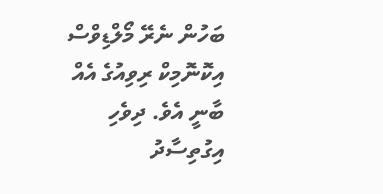ބަހުން ނެރޭ މޯލްޑިވްސް އިކޮނޮމިކް ރިވިއުގެ އެއް ބާނީ އެވެ. ދިވެހި އިގުތިސާދު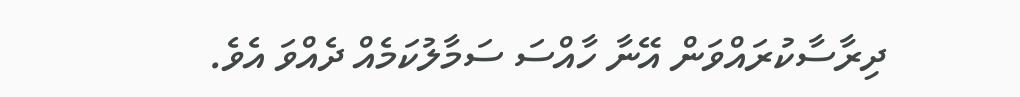ދިރާސާކުރައްވަން އޭނާ ހާއްސަ ސަމާލުކަމެއް ދެއްވަ އެވެ.